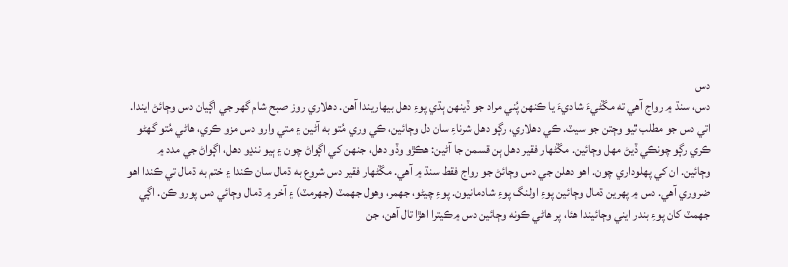دس
دس، سنڌ ۾ رواج آهي ته مڱڻيءَ شاديءَ يا ڪنهن پُني مراد جو ڏينهن ٻڌي پوءِ دهل بيهاريندا آهن. دهلاري روز صبح شام گهر جي اڳيان دس وڄائڻ ايندا. اتي دس جو مطلب ٿيو وڄتن جو سيٽ. ڪي دهلاري، رڳو دهل شرناءِ سان دل وڄائين، ڪي وري مُتو به آڻين ۽ متي وارو دس مزو ڪري، هاڻي مُتو گهڻو ڪري رڳو چونڪي ڏيڻ مهل وڄائين. مڱڻهار فقير دهل ٻن قسمن جا آڻين: هڪڙو وڏو دهل، جنهن کي اڳواڻ چون ۽ ٻيو ننڍو دهل، اڳواڻ جي مدد ۾ وڄائين. ان کي پهلوداري چون. اهو دهلن جي دس وڄائڻ جو رواج فقط سنڌ ۾ آهي. مڱڻهار فقير دس شروع به ڌمال سان ڪندا ۽ ختم به ڌمال تي ڪندا اهو ضروري آهي. دس ۾ پهرين ڌمال وڄائين پوءِ اولنگ پوءِ شادمانيون. پوءِ چيڻو، جهمر، وهول جهمٽ (جهرمٽ) ۽ آخر ۾ ڌمال وڄائي دس پورو ڪن. اڳي جهمٽ کان پوءِ بندر ايني وڄائيندا هئا، پر هاڻي ڪونه وڄائين دس ۾ڪيترا اهڙا تال آهن، جن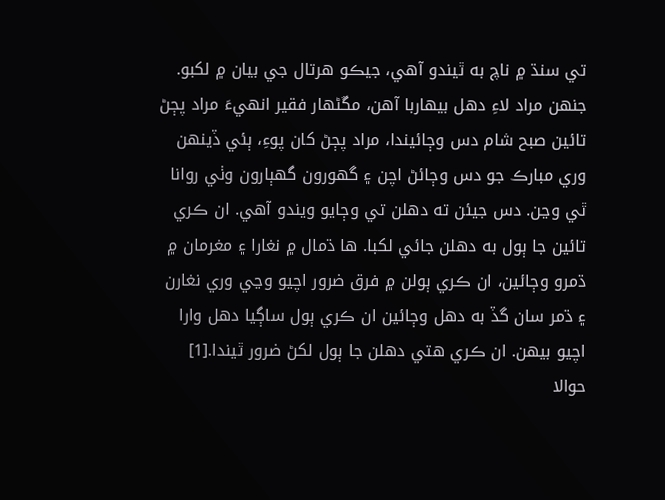تي سنڌ ۾ ناچ به ٿيندو آهي، جيڪو هرتال جي بيان ۾ لکبو. جنهن مراد لاءِ دهل بيهاربا آهن، مڱڻهار فقير انهيءَ مراد پڄڻ تائين صبح شام دس وڄائيندا، مراد پڄڻ کان پوءِ، ٻئي ڏينهن وري مبارڪ جو دس وڄائڻ اچن ۽ گهورون گهٻارون وٺي روانا ٿي وڃن. دس جيئن ته دهلن تي وڄايو ويندو آهي. ان ڪري تائين جا ٻول به دهلن جائي لکبا. ها ڌمال ۾ نغارا ۽ مغرمان ۾ ڌمرو وڄائين، ان ڪري ٻولن ۾ فرق ضرور اچيو وڃي وري نغارن ۽ ڌمر سان گڏ به دهل وڄائين ان ڪري ٻول ساڳيا دهل وارا اچيو بيهن. ان ڪري هتي دهلن جا ٻول لکڻ ضرور ٿيندا.[1]
حوالا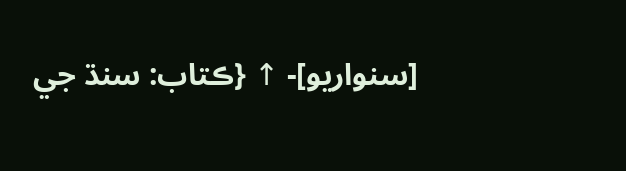[سنواريو]- ↑ {ڪتاب: سنڌ جي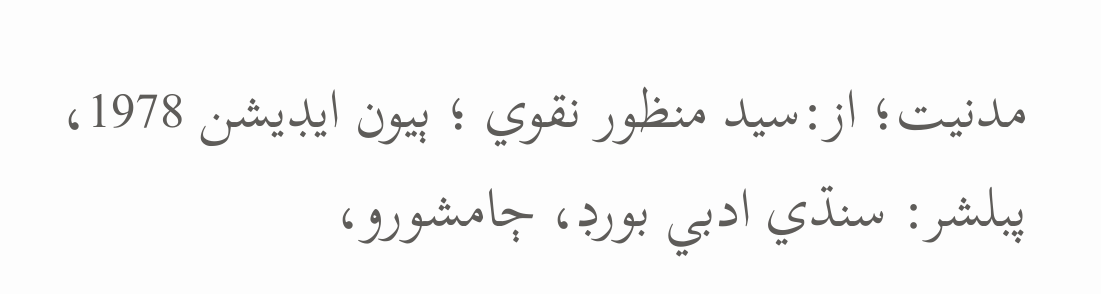مدنيت؛ از:سيد منظور نقوي ؛ ٻيون ايڊيشن 1978، پبلشر: سنڌي ادبي بورڊ، ڄامشورو،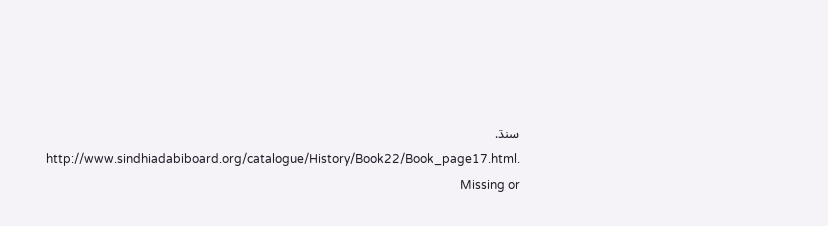سنڌ. http://www.sindhiadabiboard.org/catalogue/History/Book22/Book_page17.html. Missing or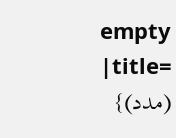empty
|title=
(مدد)}